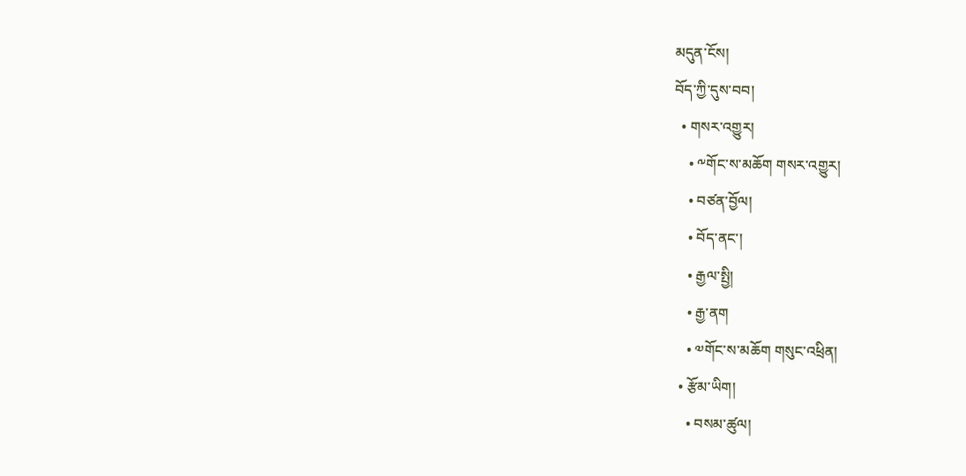མདུན་ངོས།
བོད་ཀྱི་དུས་བབ།
  • གསར་འགྱུར།
    • ༸གོང་ས་མཆོག གསར་འགྱུར།
    • བཙན་བྱོལ།
    • བོད་ནང་།
    • རྒྱལ་སྤྱི།
    • རྒྱ་ནག
    • ༧གོང་ས་མཆོག གསུང་འཕྲིན།
  • རྩོམ་ཡིག།
    • བསམ་ཚུལ།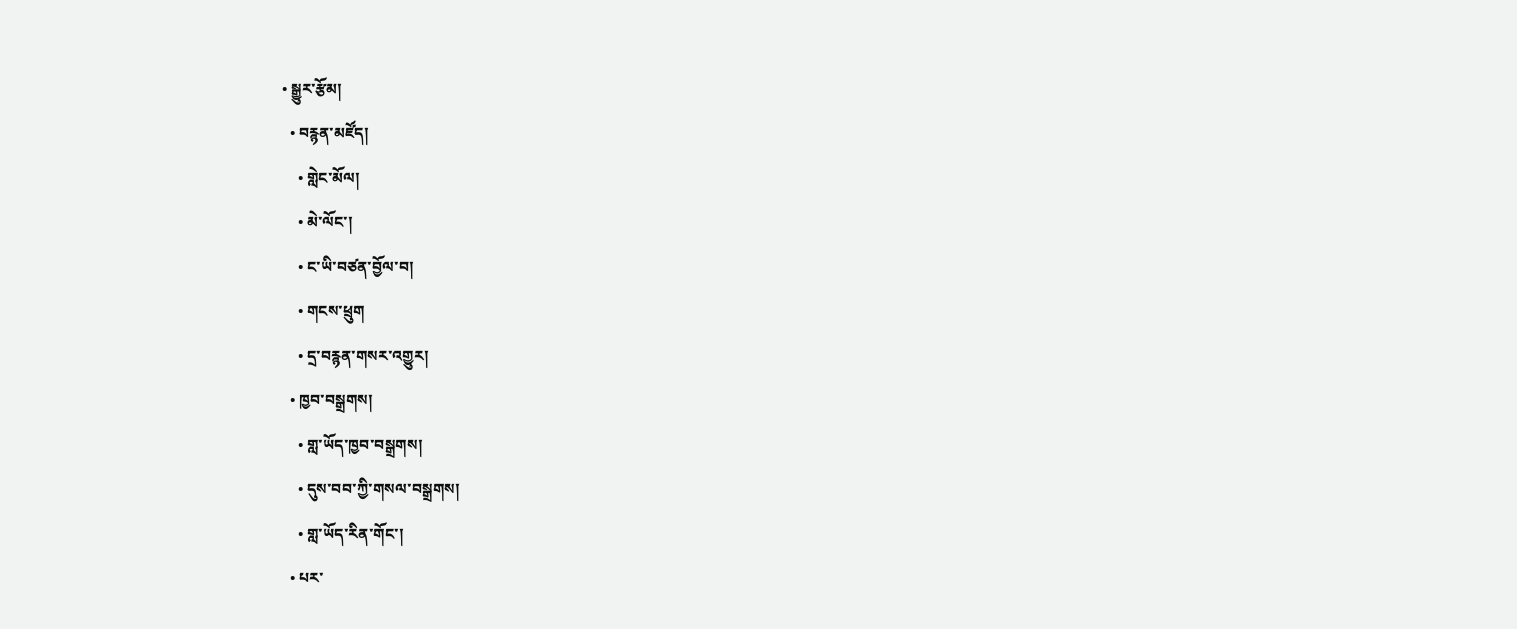• སྒྱུར་རྩོམ།
  • བརྙན་མཛོད།
    • གླེང་མོལ།
    • མེ་ལོང་།
    • ང་ཡི་བཙན་བྱོལ་བ།
    • གངས་ཕྲུག
    • དྲ་བརྙན་གསར་འགྱུར།
  • ཁྱབ་བསྒྲགས།
    • གླ་ཡོད་ཁྱབ་བསྒྲགས།
    • དུས་བབ་ཀྱི་གསལ་བསྒྲགས།
    • གླ་ཡོད་རིན་གོང་།
  • པར་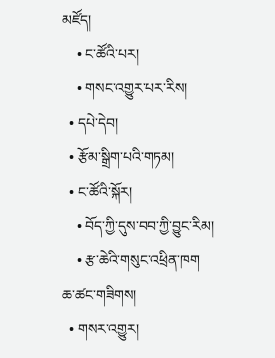མཛོད།
    • ང་ཚོའི་པར།
    • གསང་འགྱུར་པར་རིས།
  • དཔེ་དེབ།
  • རྩོམ་སྒྲིག་པའི་གཏམ།
  • ང་ཚོའི་སྐོར།
    • བོད་ཀྱི་དུས་བབ་ཀྱི་བྱུང་རིམ།
    • རྩ་ཆེའི་གསུང་འཕྲིན་ཁག
ཆ་ཚང་གཟིགས།
  • གསར་འགྱུར།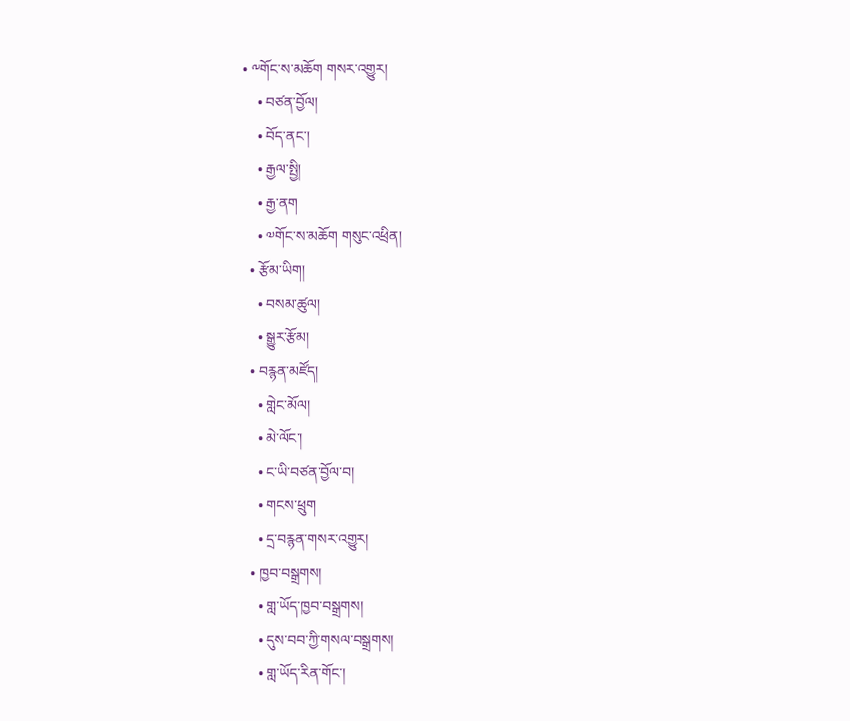• ༸གོང་ས་མཆོག གསར་འགྱུར།
    • བཙན་བྱོལ།
    • བོད་ནང་།
    • རྒྱལ་སྤྱི།
    • རྒྱ་ནག
    • ༧གོང་ས་མཆོག གསུང་འཕྲིན།
  • རྩོམ་ཡིག།
    • བསམ་ཚུལ།
    • སྒྱུར་རྩོམ།
  • བརྙན་མཛོད།
    • གླེང་མོལ།
    • མེ་ལོང་།
    • ང་ཡི་བཙན་བྱོལ་བ།
    • གངས་ཕྲུག
    • དྲ་བརྙན་གསར་འགྱུར།
  • ཁྱབ་བསྒྲགས།
    • གླ་ཡོད་ཁྱབ་བསྒྲགས།
    • དུས་བབ་ཀྱི་གསལ་བསྒྲགས།
    • གླ་ཡོད་རིན་གོང་།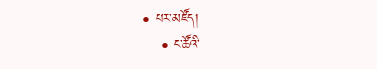• པར་མཛོད།
    • ང་ཚོའི་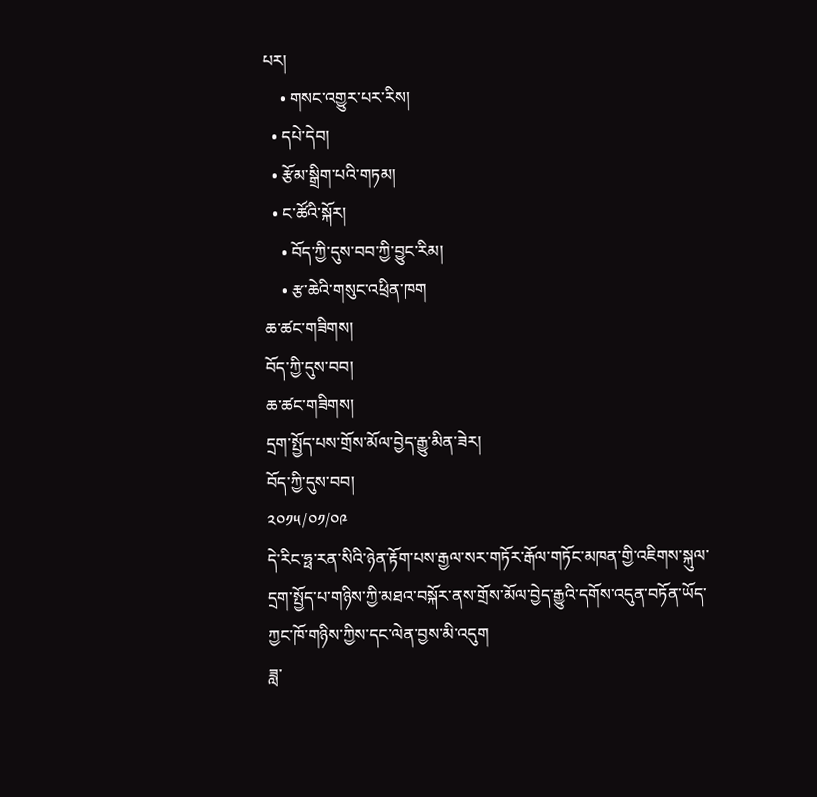པར།
    • གསང་འགྱུར་པར་རིས།
  • དཔེ་དེབ།
  • རྩོམ་སྒྲིག་པའི་གཏམ།
  • ང་ཚོའི་སྐོར།
    • བོད་ཀྱི་དུས་བབ་ཀྱི་བྱུང་རིམ།
    • རྩ་ཆེའི་གསུང་འཕྲིན་ཁག
ཆ་ཚང་གཟིགས།
བོད་ཀྱི་དུས་བབ།
ཆ་ཚང་གཟིགས།
དྲག་སྤྱོད་པས་གྲོས་མོལ་བྱེད་རྒྱུ་མིན་ཟེར།
བོད་ཀྱི་དུས་བབ།
༢༠༡༥/༠༡/༠༩
དེ་རིང་ཧྥ་རན་སིའི་ཉེན་རྟོག་པས་རྒྱལ་སར་གཏོར་རྒོལ་གཏོང་མཁན་གྱི་འཇིགས་སྐུལ་དྲག་སྤྱོད་པ་གཉིས་ཀྱི་མཐའ་བསྐོར་ནས་གྲོས་མོལ་བྱེད་རྒྱུའི་དགོས་འདུན་བཏོན་ཡོད་ཀྱང་ཁོ་གཉིས་ཀྱིས་དང་ལེན་བྱས་མི་འདུག
ཟླ་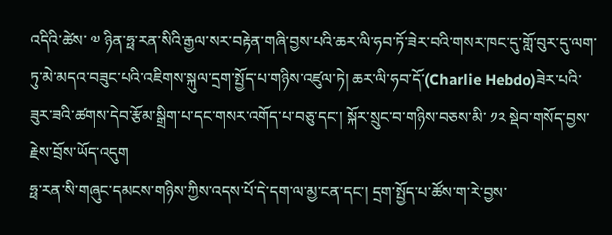འདིའི་ཚེས་ ༧ ཉིན་ཧྥ་རན་སིའི་རྒྱལ་སར་བརྟེན་གཞི་བྱས་པའི་ཆར་ལི་ཧབ་ཏོ་ཟེར་བའི་གསར་ཁང་དུ་གློ་བུར་དུ་ལག་ཏུ་མེ་མདའ་བཟུང་པའི་འཇིགས་སྐུལ་དྲག་སྤྱོད་པ་གཉིས་འཛུལ་ཏེ། ཆར་ལི་ཧབ་དོ་(Charlie Hebdo)ཟེར་པའི་ཟུར་ཟའི་ཚགས་དེབ་རྩོམ་སྒྲིག་པ་དང་གསར་འགོད་པ་བཅུ་དང་། སྐོར་སྲུང་བ་གཉིས་བཅས་མི་ ༡༢ སྡེབ་གསོད་བྱས་རྗེས་བྲོས་ཡོད་འདུག
ཧྥ་རན་སི་གཞུང་དམངས་གཉིས་ཀྱིས་འདས་པོ་དེ་དག་ལ་མྱ་ངན་དང་། དྲག་སྤྱོད་པ་ཚོས་ག་རེ་བྱས་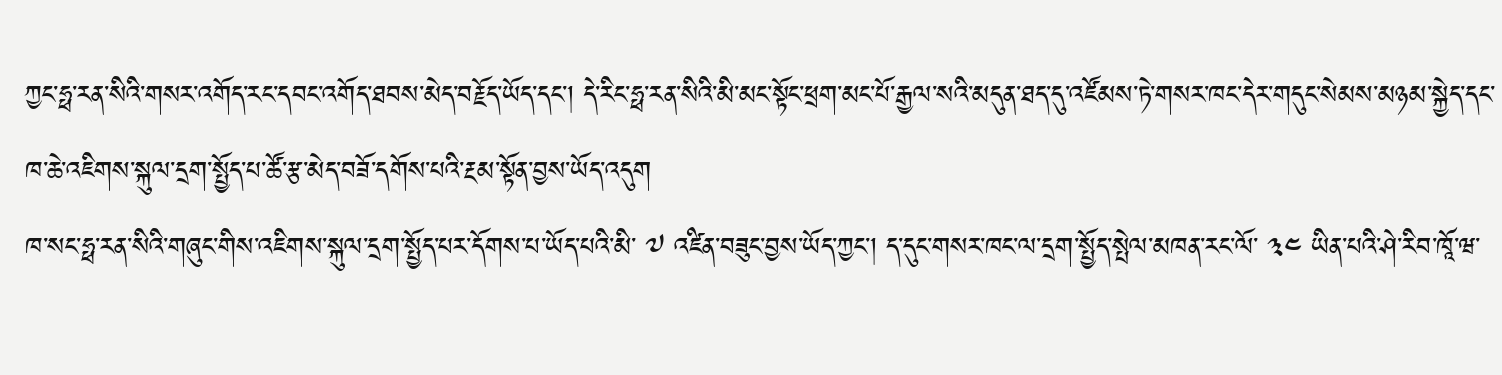ཀྱང་ཧྥ་རན་སིའི་གསར་འགོད་རང་དབང་འགོད་ཐབས་མེད་བརྗོད་ཡོད་དང་། དེ་རིང་ཧྥ་རན་སིའི་མི་མང་སྟོང་ཕྲག་མང་པོ་རྒྱལ་སའི་མདུན་ཐད་དུ་འཛོམས་ཏེ་གསར་ཁང་དེར་གདུང་སེམས་མཉམ་སྐྱེད་དང་ཁ་ཆེ་འཇིགས་སྐུལ་དྲག་སྤྱོད་པ་ཚོ་རྩ་མེད་བཟོ་དགོས་པའི་རྔམ་སྟོན་བྱས་ཡོད་འདུག
ཁ་སང་ཧྥ་རན་སིའི་གཞུང་གིས་འཇིགས་སྐུལ་དྲག་སྤྱོད་པར་དོགས་པ་ཡོད་པའི་མི་ ༧ འཛིན་བཟུང་བྱས་ཡོད་ཀྱང་། ད་དུང་གསར་ཁང་ལ་དྲག་སྤྱོད་སྤེལ་མཁན་རང་ལོ་ ༣༤ ཡིན་པའི་ཤེ་རིབ་ཁཱོ་ཝ་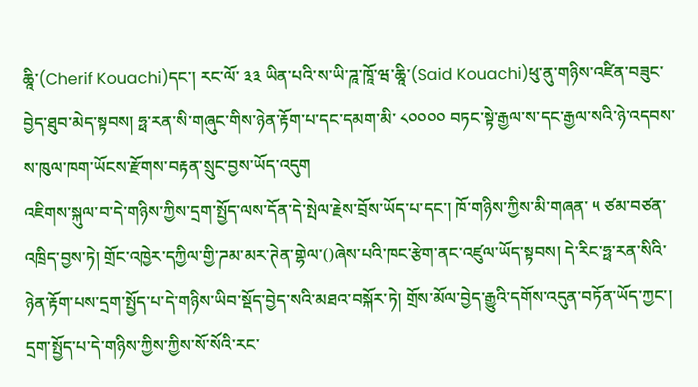ཆཱི་(Cherif Kouachi)དང་། རང་ལོ་ ༣༣ ཡིན་པའི་ས་ཡི་ཌཱ་ཁཱོ་ཝ་ཆཱི་(Said Kouachi)ཕུ་ནུ་གཉིས་འཛིན་བཟུང་བྱེད་ཐུབ་མེད་སྟབས། ཧྥ་རན་སི་གཞུང་གིས་ཉེན་རྟོག་པ་དང་དམག་མི་ ༨༠༠༠༠ བཏང་སྟེ་རྒྱལ་ས་དང་རྒྱལ་སའི་ཉེ་འདབས་ས་ཁུལ་ཁག་ཡོངས་རྫོགས་བརྟན་སྲུང་བྱས་ཡོད་འདུག
འཇིགས་སྐུལ་བ་དེ་གཉིས་ཀྱིས་དྲག་སྤྱོད་ལས་དོན་དེ་སྤེལ་རྗེས་བྲོས་ཡོད་པ་དང་། ཁོ་གཉིས་ཀྱིས་མི་གཞན་ ༥ ཙམ་བཙན་འཁྲིད་བྱས་ཏེ། གྲོང་འཁྱེར་དཀྱིལ་གྱི་ཌམ་མར་ཊེན་གྷེལ་()ཞེས་པའི་ཁང་རྩེག་ནང་འཛུལ་ཡོད་སྟབས། དེ་རིང་ཧྥ་རན་སིའི་ཉེན་རྟོག་པས་དྲག་སྤྱོད་པ་དེ་གཉིས་ཡིབ་སྡོད་བྱེད་སའི་མཐའ་བསྐོར་ཏེ། གྲོས་མོལ་བྱེད་རྒྱུའི་དགོས་འདུན་བཏོན་ཡོད་ཀྱང་། དྲག་སྤྱོད་པ་དེ་གཉིས་ཀྱིས་ཀྱིས་སོ་སོའི་རང་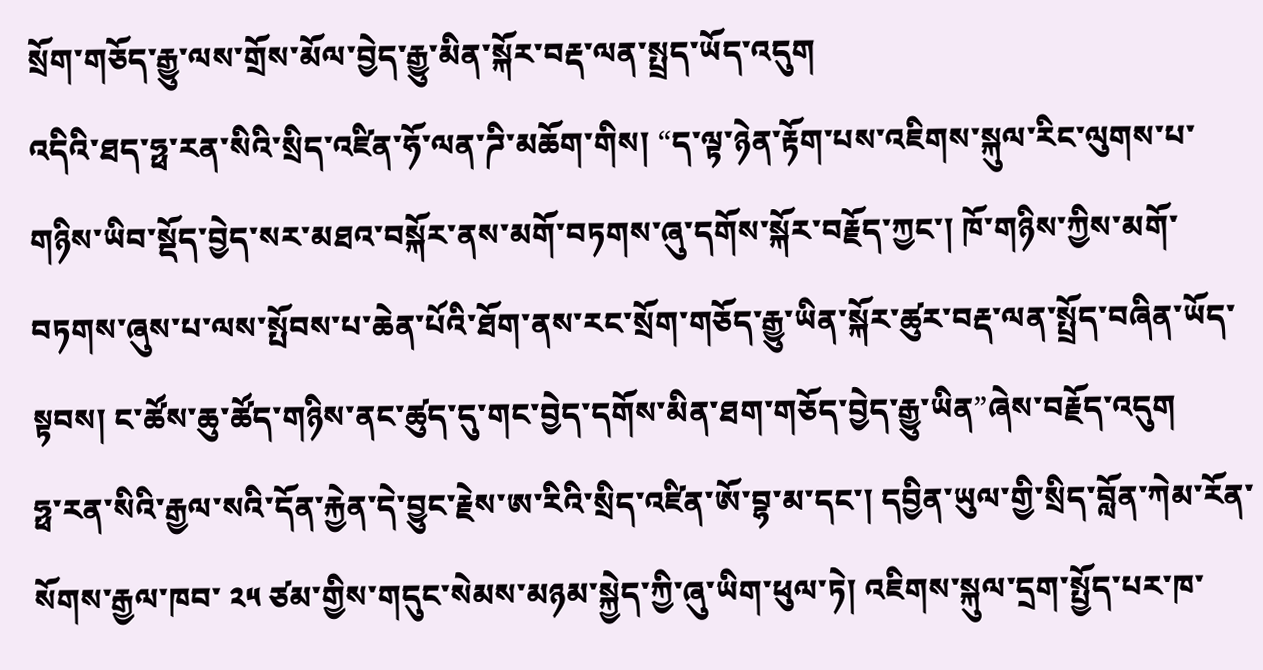སྲོག་གཅོད་རྒྱུ་ལས་གྲོས་མོལ་བྱེད་རྒྱུ་མིན་སྐོར་བརྡ་ལན་སྤྲད་ཡོད་འདུག
འདིའི་ཐད་ཧྥ་རན་སིའི་སྲིད་འཛིན་ཧོ་ལན་ཌི་མཆོག་གིས། “ད་ལྟ་ཉེན་རྟོག་པས་འཇིགས་སྐུལ་རིང་ལུགས་པ་གཉིས་ཡིབ་སྡོད་བྱེད་སར་མཐའ་བསྐོར་ནས་མགོ་བཏགས་ཞུ་དགོས་སྐོར་བརྗོད་ཀྱང་། ཁོ་གཉིས་ཀྱིས་མགོ་བཏགས་ཞུས་པ་ལས་སྤོབས་པ་ཆེན་པོའི་ཐོག་ནས་རང་སྲོག་གཅོད་རྒྱུ་ཡིན་སྐོར་ཚུར་བརྡ་ལན་སྤྲོད་བཞིན་ཡོད་སྟབས། ང་ཚོས་ཆུ་ཚོད་གཉིས་ནང་ཚུད་དུ་གང་བྱེད་དགོས་མིན་ཐག་གཅོད་བྱེད་རྒྱུ་ཡིན”ཞེས་བརྗོད་འདུག
ཧྥ་རན་སིའི་རྒྱལ་སའི་དོན་རྐྱེན་དེ་བྱུང་རྗེས་ཨ་རིའི་སྲིད་འཛིན་ཨོ་བྷ་མ་དང་། དབྱིན་ཡུལ་གྱི་སྲིད་བློན་ཀེམ་རོན་སོགས་རྒྱལ་ཁབ་ ༢༥ ཙམ་གྱིས་གདུང་སེམས་མཉམ་སྐྱེད་ཀྱི་ཞུ་ཡིག་ཕུལ་ཏེ། འཇིགས་སྐུལ་དྲག་སྤྱོད་པར་ཁ་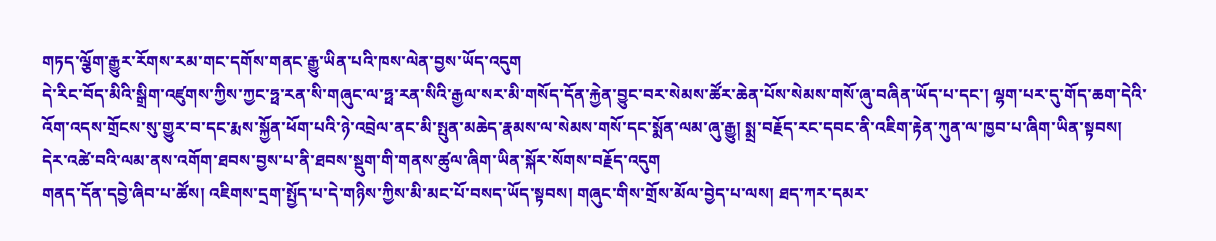གཏད་ལྕོག་རྒྱུར་རོགས་རམ་གང་དགོས་གནང་རྒྱུ་ཡིན་པའི་ཁས་ལེན་བྱས་ཡོད་འདུག
དེ་རིང་བོད་མིའི་སྒྲིག་འཛུགས་ཀྱིས་ཀྱང་ཧྥ་རན་སི་གཞུང་ལ་ཧྥ་རན་སིའི་རྒྱལ་སར་མི་གསོད་དོན་རྐྱེན་བྱུང་བར་སེམས་ཚོར་ཆེན་པོས་སེམས་གསོ་ཞུ་བཞིན་ཡོད་པ་དང་། ལྷག་པར་དུ་གོད་ཆག་དེའི་འོག་འདས་གྲོངས་སུ་གྱུར་བ་དང་རྨས་སྐྱོན་ཕོག་པའི་ཉེ་འབྲེལ་ནང་མི་སྤུན་མཆེད་རྣམས་ལ་སེམས་གསོ་དང་སྨོན་ལམ་ཞུ་རྒྱུ། སྨྲ་བརྗོད་རང་དབང་ནི་འཇིག་རྟེན་ཀུན་ལ་ཁྱབ་པ་ཞིག་ཡིན་སྟབས། དེར་འཚེ་བའི་ལམ་ནས་འགོག་ཐབས་བྱས་པ་ནི་ཐབས་སྡུག་གི་གནས་ཚུལ་ཞིག་ཡིན་སྐོར་སོགས་བརྗོད་འདུག
གནད་དོན་དབྱེ་ཞིབ་པ་ཚོས། འཇིགས་དྲག་སྤྱོད་པ་དེ་གཉིས་ཀྱིས་མི་མང་པོ་བསད་ཡོད་སྟབས། གཞུང་གིས་གྲོས་མོལ་བྱེད་པ་ལས། ཐད་ཀར་དམར་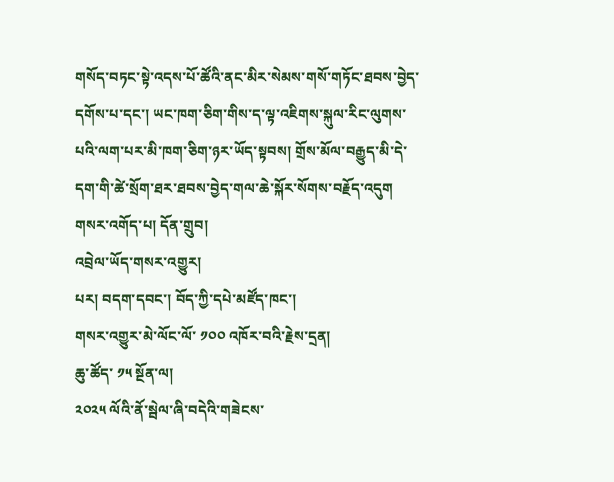གསོད་བཏང་སྟེ་འདས་པོ་ཚོའི་ནང་མིར་སེམས་གསོ་གཏོང་ཐབས་བྱེད་དགོས་པ་དང་། ཡང་ཁག་ཅིག་གིས་ད་ལྟ་འཇིགས་སྐུལ་རིང་ལུགས་པའི་ལག་པར་མི་ཁག་ཅིག་ཉར་ཡོད་སྟབས། གྲོས་མོལ་བརྒྱུད་མི་དེ་དག་གི་ཚེ་སྲོག་ཐར་ཐབས་བྱེད་གལ་ཆེ་སྐོར་སོགས་བརྗོད་འདུག
གསར་འགོད་པ། དོན་གྲུབ།
འབྲེལ་ཡོད་གསར་འགྱུར།
པར། བདག་དབང་། བོད་ཀྱི་དཔེ་མཛོད་ཁང་།
གསར་འགྱུར་མེ་ལོང་ལོ་ ༡༠༠ འཁོར་བའི་རྗེས་དྲན།
ཆུ་ཚོད་ ༡༥ སྔོན་ལ།
༢༠༢༥ ལོའི་ནོ་སྦེལ་ཞི་བདེའི་གཟེངས་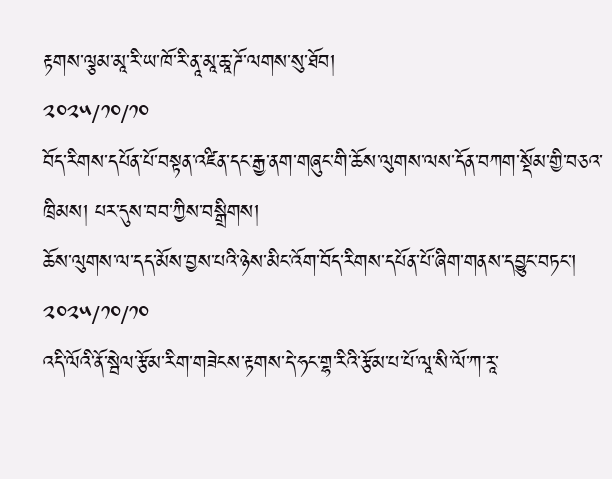རྟགས་ལྕམ་མཱ་རི་ཡ་ཁོ་རི་ནཱ་མཱ་ཆཱ་ཌོ་ལགས་སུ་ཐོབ།
༢༠༢༥/༡༠/༡༠
བོད་རིགས་དཔོན་པོ་བསྟན་འཛིན་དང་རྒྱ་ནག་གཞུང་གི་ཆོས་ལུགས་ལས་དོན་བཀག་སྡོམ་གྱི་བཅའ་ཁྲིམས། པར་དུས་བབ་ཀྱིས་བསྒྲིགས།
ཆོས་ལུགས་ལ་དད་མོས་བྱས་པའི་ཉེས་མིང་འོག་བོད་རིགས་དཔོན་པོ་ཞིག་གནས་དབྱུང་བཏང་།
༢༠༢༥/༡༠/༡༠
འདི་ལོའི་ནོ་སྦེལ་རྩོམ་རིག་གཟེངས་རྟགས་དེ་ཧང་གྷ་རིའི་རྩོམ་པ་པོ་ལཱ་སི་ལོ་ཀ་རཱ་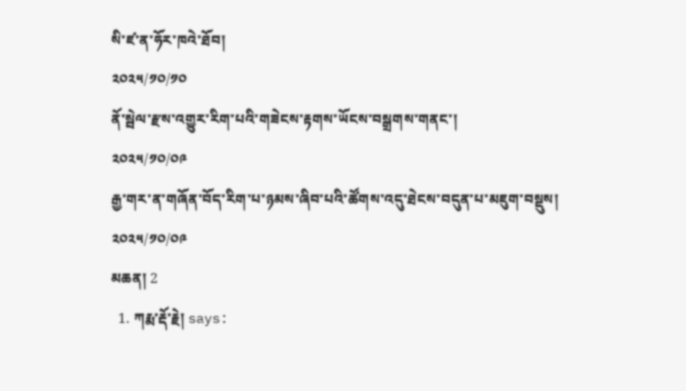སི་ཛ་ན་ཧོར་ཁའེ་ཐོབ།
༢༠༢༥/༡༠/༡༠
ནོ་སྦེལ་རྫས་འགྱུར་རིག་པའི་གཟེངས་རྟགས་ཡོངས་བསྒྲགས་གནང་།
༢༠༢༥/༡༠/༠༩
རྒྱ་གར་ན་གཞོན་བོད་རིག་པ་ཉམས་ཞིབ་པའི་ཚོགས་འདུ་ཐེངས་བདུན་པ་མཇུག་བསྡུས།
༢༠༢༥/༡༠/༠༩
མཆན། 2
  1. ཀརྨ་རྡོ་རྗེ། says: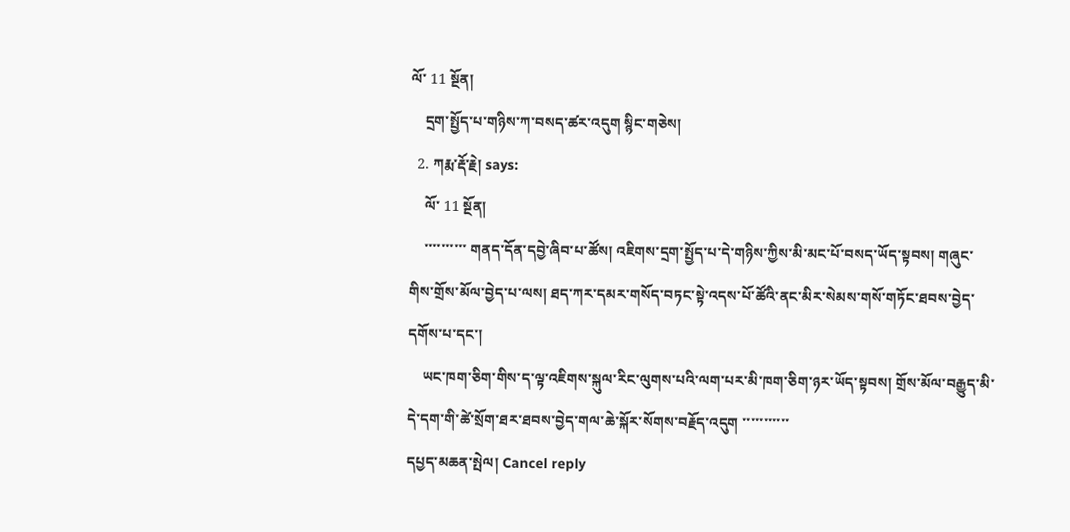ལོ་ 11 སྔོན།
    དྲག་སྤྱོད་པ་གཉིས་ཀ་བསད་ཚར་འདུག སྙིང་གཅེས།
  2. ཀརྨ་རྡོ་རྗེ། says:
    ལོ་ 11 སྔོན།
    ་་་་་་་་་་ གནད་དོན་དབྱེ་ཞིབ་པ་ཚོས། འཇིགས་དྲག་སྤྱོད་པ་དེ་གཉིས་ཀྱིས་མི་མང་པོ་བསད་ཡོད་སྟབས། གཞུང་གིས་གྲོས་མོལ་བྱེད་པ་ལས། ཐད་ཀར་དམར་གསོད་བཏང་སྟེ་འདས་པོ་ཚོའི་ནང་མིར་སེམས་གསོ་གཏོང་ཐབས་བྱེད་དགོས་པ་དང་།
    ཡང་ཁག་ཅིག་གིས་ད་ལྟ་འཇིགས་སྐུལ་རིང་ལུགས་པའི་ལག་པར་མི་ཁག་ཅིག་ཉར་ཡོད་སྟབས། གྲོས་མོལ་བརྒྱུད་མི་དེ་དག་གི་ཚེ་སྲོག་ཐར་ཐབས་བྱེད་གལ་ཆེ་སྐོར་སོགས་བརྗོད་འདུག ་་་་་་་་་་་
དཔྱད་མཆན་སྤེལ། Cancel reply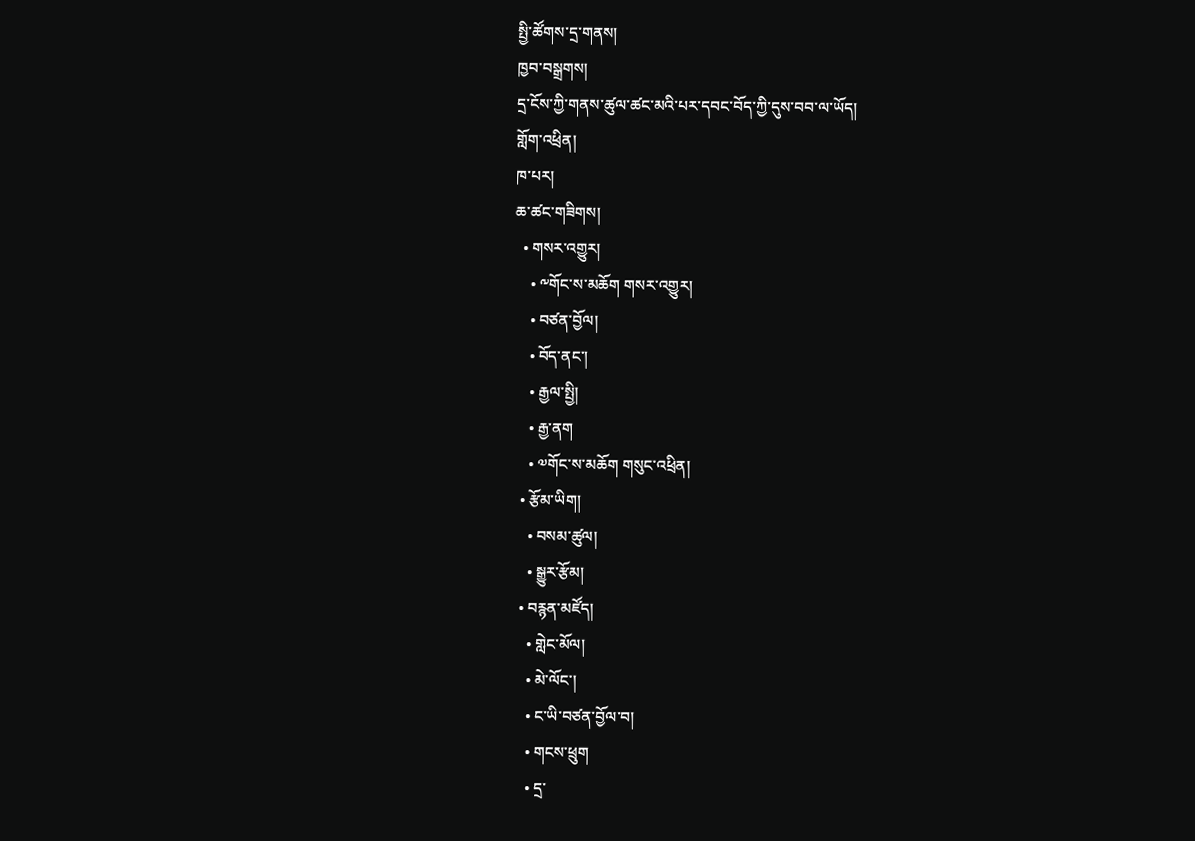སྤྱི་ཚོགས་དྲ་གནས།
ཁྱབ་བསྒྲགས།
དྲ་ངོས་ཀྱི་གནས་ཚུལ་ཚང་མའི་པར་དབང་བོད་ཀྱི་དུས་བབ་ལ་ཡོད།
གློག་འཕྲིན།
ཁ་པར།
ཆ་ཚང་གཟིགས།
  • གསར་འགྱུར།
    • ༸གོང་ས་མཆོག གསར་འགྱུར།
    • བཙན་བྱོལ།
    • བོད་ནང་།
    • རྒྱལ་སྤྱི།
    • རྒྱ་ནག
    • ༧གོང་ས་མཆོག གསུང་འཕྲིན།
  • རྩོམ་ཡིག།
    • བསམ་ཚུལ།
    • སྒྱུར་རྩོམ།
  • བརྙན་མཛོད།
    • གླེང་མོལ།
    • མེ་ལོང་།
    • ང་ཡི་བཙན་བྱོལ་བ།
    • གངས་ཕྲུག
    • དྲ་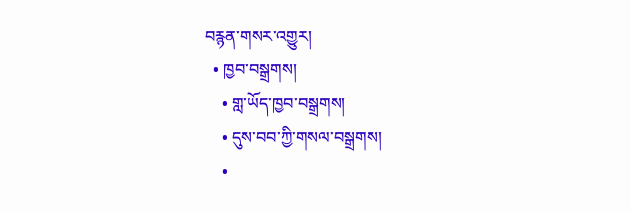བརྙན་གསར་འགྱུར།
  • ཁྱབ་བསྒྲགས།
    • གླ་ཡོད་ཁྱབ་བསྒྲགས།
    • དུས་བབ་ཀྱི་གསལ་བསྒྲགས།
    •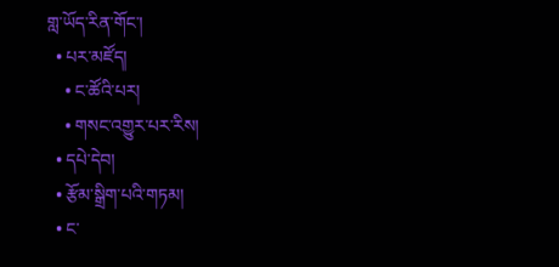གླ་ཡོད་རིན་གོང་།
  • པར་མཛོད།
    • ང་ཚོའི་པར།
    • གསང་འགྱུར་པར་རིས།
  • དཔེ་དེབ།
  • རྩོམ་སྒྲིག་པའི་གཏམ།
  • ང་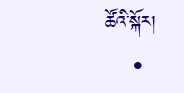ཚོའི་སྐོར།
    •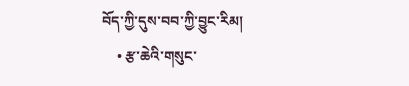བོད་ཀྱི་དུས་བབ་ཀྱི་བྱུང་རིམ།
    • རྩ་ཆེའི་གསུང་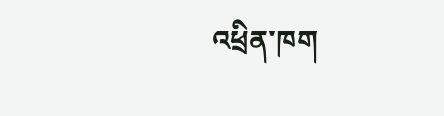འཕྲིན་ཁག